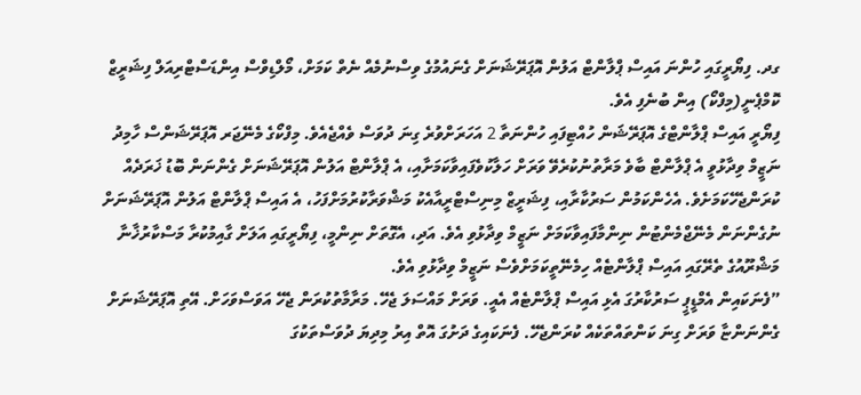ގދ. ފިޔޯރީގައި ހުންނަ އައިސް ޕްލާންޓް އަލުން އޮޕަރޭޝަނަށް ގެނައުމުގެ ވިސްނުމެއް ނެތް ކަމަށް، މޯލްޑިވްސް އިންޑަސްޓްރިއަލް ފިޝަރީޒް ކޮމްޕެނީ(މިފްކޯ) އިން ބުނެފި އެވެ.
ފިޔޯރީ އައިސް ޕްލާންޓްގެ އޮޕަރޭޝަން ހުއްޓިފައި ހުންނަތާ 2 އަހަރަށްވުރެ ގިނަ ދުވަސް ވެއްޖެއެވެ. މިފްކޯގެ މެނޭޖަރ އޮޕަރޭޝަންސް ހާމިދު ނަޒީމް ވިދާޅުވީ އެ ޕްލާންޓް ބާވެ މަރާތުނުކުރެވޭ ވަރަށް ހަލާކުވެފައިވާކަމަށާއި، އެ ޕްލާންޓް އަލުން އޮޕަރޭޝަނަށް ގެންނަން ބޮޑު ޚަރަދެއް ކުރަންޖެހޭކަމަށެވެ. އެހެންކަމުން ސަރުކާރާއި، ފިޝަރީޒް މިނިސްޓްރީއާއެކު މަޝްވަރާކުރުމަށްފަހު، އެ އައިސް ޕްލާންޓް އަލުން އޮޕަރޭޝަނަށް ނުގެންނަން މެނޭޖްމެންޓުން ނިންމާފައިވާކަމަށް ނަޒީމް ވިދާޅުވި އެވެ. އަދި، އެގޮތަށް ނިންމީ، ފިޔޯރީގައި އަލަށް ގާއިމުކުރާ މަސްކާރުޚާނާ މަޝްރޫއުގެ ތެރޭގައި އައިސް ޕްލާންޓެއް ހިމެނޭތީކަމަށްވެސް ނަޒީމް ވިދާޅުވި އެވެ.
”ފެނަކައިން އެމްޑީޕީ ސަރުކާރުގަ އެޅި އައިސް ޕްލާންޓެއް އެއީ. ވަރަށް މައްސަލަ ޖެހޭ. މަރާމާތުކުރަން ޖެހޭ އަވަސްވަހަށް. އޭތި އޮޕަރޭޝަނަށް ގެންނަންޏާ ވަރަށް ގިނަ ކަންތައްތަކެއް ކުރަންޖެހޭ. ފެނަކައިގެ ދަށުގަ އޮތް އިރު މިދިޔަ ދުވަސްތަކުގަ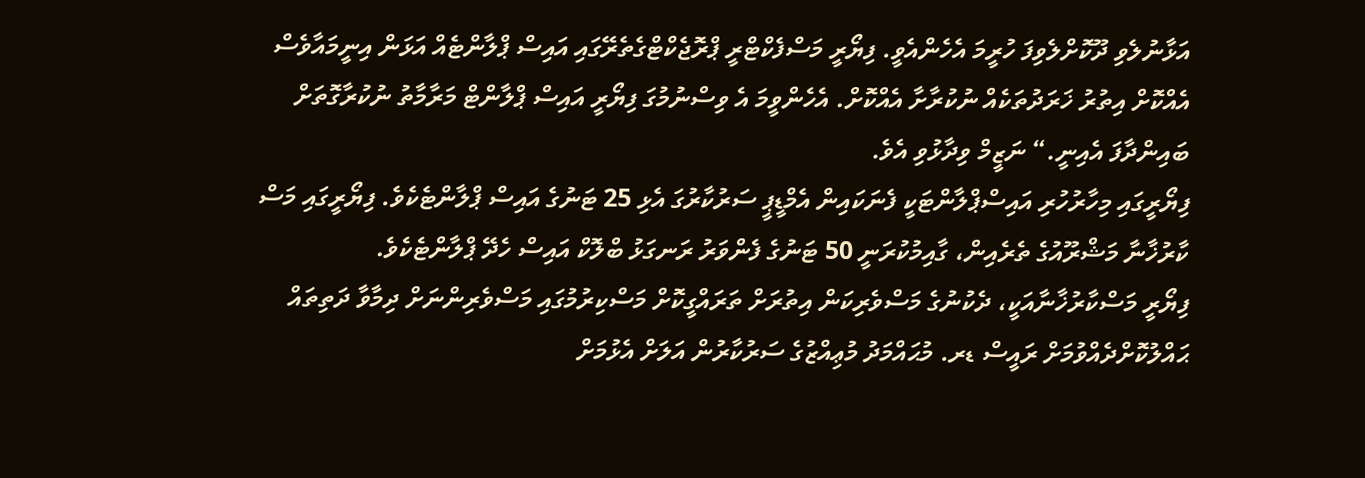އަޅާނުލެވި ދޫކޮށްލެވިފަ ހުރީމަ އެހެންއެވީ. ފިޔޯރީ މަސްފެކްޓްރީ ޕްރޮޖެކްޓްގެތެރޭގައި އައިސް ޕްލާންޓެއް އަޅަން އިނީމައާވެސް އެއްކޮށް އިތުރު ޚަރަދުތަކެއް ނުކުރާށާ އެއްކޮށް. އެހެންވީމަ އެ ވިސްނުމުގަ ފިޔޯރީ އައިސް ޕްލާންޓް މަރާމާތު ނުކުރާގޮތަށް ބައިންދާފަ އެއިނީ.“ ނަޒީމް ވިދާޅުވި އެވެ.
ފިޔޯރީގައި މިހާރުހުރި އައިސްޕްލާންޓަކީ ފެނަކައިން އެމްޑީޕީ ސަރުކާރުގަ އެޅި 25 ޓަނުގެ އައިސް ޕްލާންޓެކެވެ. ފިޔޯރީގައި މަސް ކާރުޚާނާ މަޝްރޫއުގެ ތެރެއިން، ގާއިމުކުރަނީ 50 ޓަނުގެ ފެންވަރު ރަނގަޅު ބްލޮކް އައިސް ހެދޭ ޕްލާންޓެކެވެ.
ފިޔޯރީ މަސްކާރުޚާނާއަކީ، ދެކުނުގެ މަސްވެރިކަން އިތުރަށް ތަރައްގީކޮށް މަސްކިރުމުގައި މަސްވެރިންނަށް ދިމާވާ ދަތިތައް ޙައްލުކޮށްދެއްވުމަށް ރައީސް ޑރ. މުޙައްމަދު މުޢިއްޒުގެ ސަރުކާރުން އަލަށް އެޅުމަށް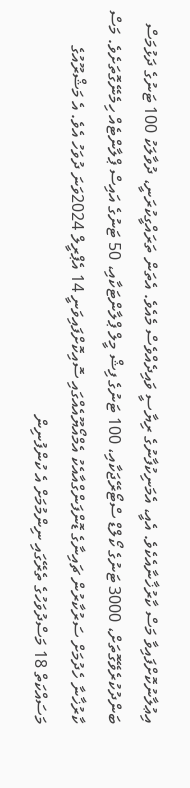އިޢުލާނުކޮށްފައިވާ މަސް ކާރުޚާނާއެކެވެ. އެއީ، އެމަނިކުފާނުގެ ރިޔާސީ ވައިދެއްވެސް މެއެވެ. އެތަން ތަރައްގީކުރަނީ، ދުވާލަކު 100 ޓަނުގެ ދަޅުމަސް ބަންދުކުރެވޭގޮތަށް، 3000 ޓަނުގެ ކޯލްޑް ސްޓޯރޭޖަކާއި، 100 ޓަނުގެ ފިޝް މީލް ޕްލާންޓަކާއި، 50 ޓަނުގެ އައިސް ޕްލާންޓެއް ހިމެނޭގޮތަށެވެ. މަސް ކާރުޚާނާ ހެދުމަށް ސަރުކާރުން ޗައިނާގެ ޑޮންފަންގްއާއެކު އެމްއޯޔޫއެއްގައި ސޮއިކޮށްފައިވަނީ 14 އެޕްރީލް 2024ވަނަ ދުވަހު އެވެ. އެ މަޝްރޫއުގެ މަސައްކަތް 18 މަސްދުވަހުގެ ތެރޭގައި ނިންމުމަށް އެ ކުންފުނިން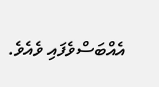އެއްބަސްވެފައި ވެއެވެ.